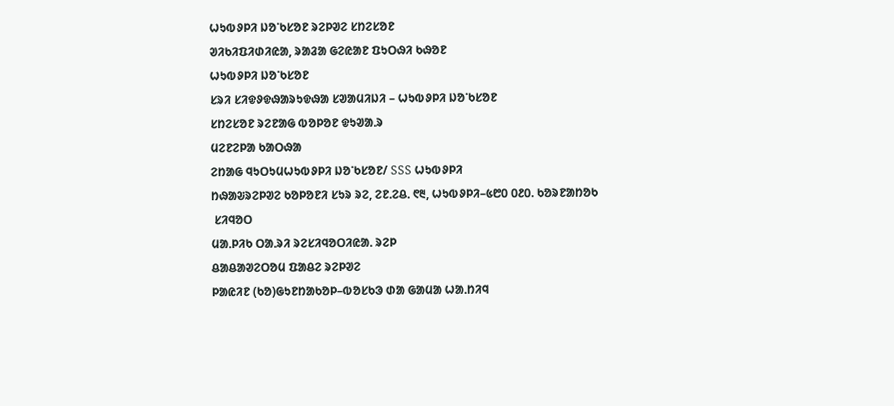ᱦᱩᱵᱽᱞᱤ ᱡᱚᱸᱠᱥᱚᱱ ᱨᱮᱞᱣᱮ ᱥᱴᱮᱥᱚᱱ
ᱣᱤᱠᱤᱯᱤᱰᱤᱭᱟ, ᱨᱟᱲᱟ ᱜᱮᱭᱟᱱ ᱯᱩᱛᱷᱤ ᱠᱷᱚᱱ
ᱦᱩᱵᱽᱞᱤ ᱡᱚᱸᱠᱥᱚᱱ
ᱥᱨᱤ ᱥᱤᱫᱽᱫᱷᱟᱨᱩᱫᱷᱟ ᱥᱣᱟᱢᱤᱡᱤ – ᱦᱩᱵᱽᱞᱤ ᱡᱚᱸᱠᱥᱚᱱ
ᱥᱴᱮᱥᱚᱱ ᱨᱮᱱᱟᱜ ᱵᱚᱞᱚᱱ ᱫᱩᱣᱟᱹᱨ
ᱢᱮᱱᱮᱞᱟ ᱠᱟᱛᱷᱟ
ᱮᱴᱟᱜ ᱧᱩᱛᱩᱢᱦᱩᱵᱽᱞᱤ ᱡᱚᱸᱠᱥᱚᱱ/ SSS ᱦᱩᱵᱽᱞᱤ
ᱴᱷᱟᱶᱨᱮᱞᱣᱮ ᱠᱚᱞᱚᱱᱤ ᱥᱩᱨ ᱨᱮ, ᱮᱱᱹᱮᱪᱹ ᱖᱓, ᱦᱩᱵᱽᱞᱤ–᱕᱘᱐ ᱐᱒᱐. ᱠᱚᱨᱱᱟᱴᱚᱠ
 ᱥᱤᱧᱚᱛ
ᱢᱟᱹᱞᱤᱠ ᱛᱟᱹᱨᱤ ᱨᱮᱥᱤᱧᱚᱛᱤᱭᱟᱹ ᱨᱮᱞ
ᱪᱟᱪᱟᱣᱮᱛᱚᱢ ᱯᱟᱪᱮ ᱨᱮᱞᱣᱮ
ᱞᱟᱭᱤᱱ (ᱠᱚ)ᱜᱩᱱᱴᱟᱠᱚᱞ–ᱵᱚᱥᱠᱳ ᱰᱟ ᱜᱟᱢᱟ ᱦᱟᱹᱴᱤᱧ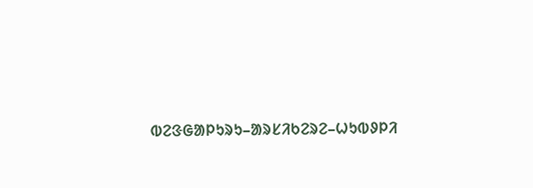ᱵᱮᱝᱜᱟᱞᱩᱨᱩ–ᱟᱨᱥᱤᱠᱮᱨᱮ–ᱦᱩᱵᱽᱞᱤ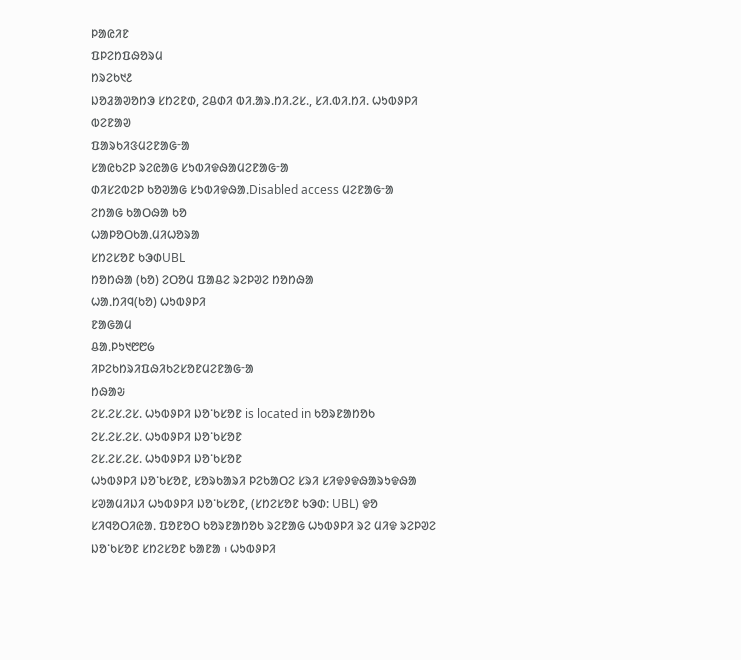ᱞᱟᱭᱤᱱ
ᱯᱞᱮᱴᱯᱷᱚᱨᱢ
ᱴᱨᱮᱠ᱑᱒
ᱡᱚᱲᱟᱣᱚᱴᱳ ᱥᱴᱮᱱᱰ, ᱮᱪᱰᱤ ᱵᱤ.ᱟᱨ.ᱴᱤ.ᱮᱥ., ᱥᱤ.ᱵᱤ.ᱴᱤ. ᱦᱩᱵᱽᱞᱤ
ᱵᱮᱱᱟᱣ
ᱯᱟᱨᱠᱤᱝᱢᱮᱱᱟᱜᱼᱟ
ᱥᱟᱭᱠᱮᱞ ᱨᱮᱭᱟᱜ ᱥᱩᱵᱤᱫᱷᱟᱢᱮᱱᱟᱜᱼᱟ
ᱰᱤᱥᱮᱵᱮᱞ ᱠᱚᱣᱟᱜ ᱥᱩᱵᱤᱫᱷᱟᱹDisabled access ᱢᱮᱱᱟᱜᱼᱟ
ᱮᱴᱟᱜ ᱠᱟᱛᱷᱟ ᱠᱚ
ᱦᱟᱞᱚᱛᱠᱟᱹᱢᱤᱦᱚᱨᱟ
ᱥᱴᱮᱥᱚᱱ ᱠᱳᱰUBL
ᱴᱚᱴᱷᱟ (ᱠᱚ) ᱮᱛᱚᱢ ᱯᱟᱪᱮ ᱨᱮᱞᱣᱮ ᱴᱚᱴᱷᱟ
ᱦᱟᱹᱴᱤᱧ(ᱠᱚ) ᱦᱩᱵᱽᱞᱤ
ᱱᱟᱜᱟᱢ
ᱪᱟᱹᱞᱩ᱑᱘᱘᱙
ᱤᱞᱮᱠᱴᱨᱤᱯᱷᱤᱠᱮᱥᱚᱱᱢᱮᱱᱟᱜᱼᱟ
ᱴᱷᱟᱶ
ᱮᱥ.ᱮᱥ.ᱮᱥ. ᱦᱩᱵᱽᱞᱤ ᱡᱚᱸᱠᱥᱚᱱ is located in ᱠᱚᱨᱱᱟᱴᱚᱠ
ᱮᱥ.ᱮᱥ.ᱮᱥ. ᱦᱩᱵᱽᱞᱤ ᱡᱚᱸᱠᱥᱚᱱ
ᱮᱥ.ᱮᱥ.ᱮᱥ. ᱦᱩᱵᱽᱞᱤ ᱡᱚᱸᱠᱥᱚᱱ
ᱦᱩᱵᱽᱞᱤ ᱡᱚᱸᱠᱥᱚᱱ, ᱥᱚᱨᱠᱟᱨᱤ ᱞᱮᱠᱟᱛᱮ ᱥᱨᱤ ᱥᱤᱫᱽᱫᱷᱟᱨᱩᱫᱷᱟ ᱥᱣᱟᱢᱤᱡᱤ ᱦᱩᱵᱽᱞᱤ ᱡᱚᱸᱠᱥᱚᱱ, (ᱥᱴᱮᱥᱚᱱ ᱠᱳᱰ: UBL) ᱫᱚ ᱥᱤᱧᱚᱛᱤᱭᱟᱹ ᱯᱚᱱᱚᱛ ᱠᱚᱨᱱᱟᱴᱚᱠ ᱨᱮᱱᱟᱜ ᱦᱩᱵᱽᱞᱤ ᱨᱮ ᱢᱤᱫ ᱨᱮᱞᱣᱮ ᱡᱚᱸᱠᱥᱚᱱ ᱥᱴᱮᱥᱚᱱ ᱠᱟᱱᱟ ᱾ ᱦᱩᱵᱽᱞᱤ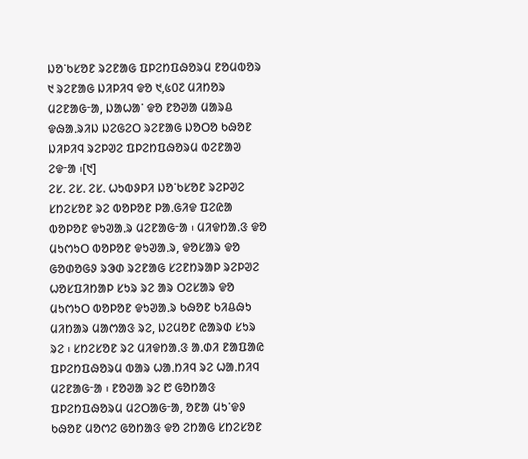ᱡᱚᱸᱠᱥᱚᱱ ᱨᱮᱱᱟᱜ ᱯᱞᱮᱴᱯᱷᱚᱨᱢ ᱱᱚᱢᱵᱚᱨ ᱑ ᱨᱮᱱᱟᱜ ᱡᱤᱞᱤᱧ ᱫᱚ ᱑,᱕᱐᱗ ᱢᱤᱴᱚᱨ ᱢᱮᱱᱟᱜᱼᱟ, ᱡᱟᱦᱟᱸ ᱫᱚ ᱱᱚᱣᱟ ᱢᱟᱨᱪ ᱫᱷᱟᱹᱨᱤᱡ ᱡᱮᱜᱮᱛ ᱨᱮᱱᱟᱜ ᱡᱚᱛᱚ ᱠᱷᱚᱱ ᱡᱤᱞᱤᱧ ᱨᱮᱞᱣᱮ ᱯᱞᱮᱴᱯᱷᱚᱨᱢ ᱵᱮᱱᱟᱣ ᱮᱫᱼᱟ ᱾[᱑]
ᱮᱥ. ᱮᱥ. ᱮᱥ. ᱦᱩᱵᱽᱞᱤ ᱡᱚᱸᱠᱥᱚᱱ ᱨᱮᱞᱣᱮ ᱥᱴᱮᱥᱚᱱ ᱨᱮ ᱵᱚᱞᱚᱱ ᱞᱟᱹᱜᱤᱫ ᱯᱮᱭᱟ ᱵᱚᱞᱚᱱ ᱫᱩᱣᱟᱹᱨ ᱢᱮᱱᱟᱜᱼᱟ ᱾ ᱢᱤᱫᱴᱟᱹᱝ ᱫᱚ ᱢᱩᱬᱩᱛ ᱵᱚᱞᱚᱱ ᱫᱩᱣᱟᱹᱨ, ᱫᱚᱥᱟᱨ ᱫᱚ ᱜᱚᱰᱚᱜᱽ ᱨᱳᱰ ᱨᱮᱱᱟᱜ ᱥᱮᱱᱴᱨᱟᱞ ᱨᱮᱞᱣᱮ ᱦᱚᱥᱯᱤᱴᱟᱞ ᱥᱩᱨ ᱨᱮ ᱟᱨ ᱛᱮᱥᱟᱨ ᱫᱚ ᱢᱩᱬᱩᱛ ᱵᱚᱞᱚᱱ ᱫᱩᱣᱟᱹᱨ ᱠᱷᱚᱱ ᱠᱤᱪᱷᱩ ᱢᱤᱴᱟᱨ ᱢᱟᱬᱟᱝ ᱨᱮ, ᱡᱮᱢᱚᱱ ᱭᱟᱨᱰ ᱥᱩᱨ ᱨᱮ ᱾ ᱥᱴᱮᱥᱚᱱ ᱨᱮ ᱢᱤᱫᱴᱟᱹᱝ ᱟᱹᱰᱤ ᱱᱟᱯᱟᱭ ᱯᱞᱮᱴᱯᱷᱚᱨᱢ ᱵᱟᱨ ᱦᱟᱹᱴᱤᱧ ᱨᱮ ᱦᱟᱹᱴᱤᱧ ᱢᱮᱱᱟᱜᱼᱟ ᱾ ᱱᱚᱣᱟ ᱨᱮ ᱘ ᱜᱚᱴᱟᱝ ᱯᱞᱮᱴᱯᱷᱚᱨᱢ ᱢᱮᱛᱟᱜᱼᱟ, ᱚᱱᱟ ᱢᱩᱸᱫᱽ ᱠᱷᱚᱱ ᱢᱚᱬᱮ ᱜᱚᱴᱟᱝ ᱫᱚ ᱮᱴᱟᱜ ᱥᱴᱮᱥᱚᱱ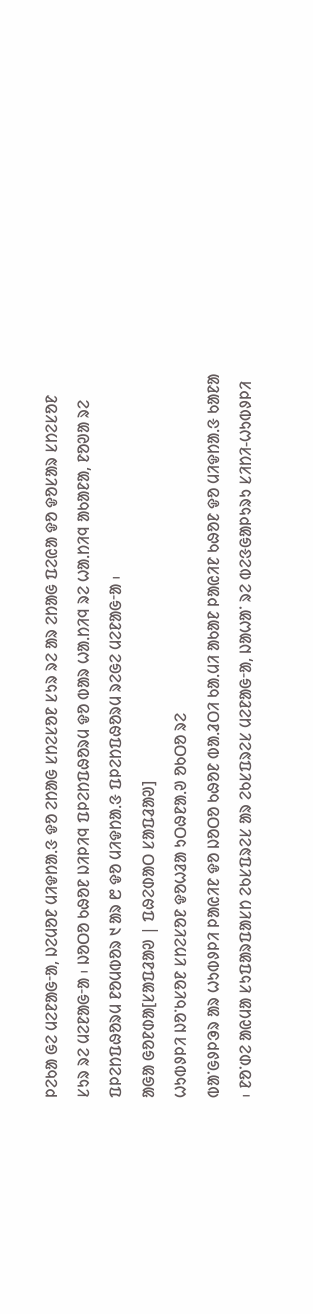ᱞᱮᱠᱟ ᱜᱮ ᱢᱮᱱᱟᱜᱼᱟ, ᱡᱮᱢᱚᱱ ᱢᱤᱫᱴᱟᱹᱝ ᱫᱚ ᱮᱴᱟᱜ ᱥᱴᱮᱥᱚᱱ ᱥᱩᱨ ᱨᱮ ᱟᱨ ᱮᱴᱟᱜ ᱯᱮᱭᱟ ᱫᱚ ᱫᱚᱥᱟᱨ ᱥᱴᱮᱥᱚᱱ ᱥᱩᱨ ᱨᱮ ᱢᱮᱱᱟᱜᱼᱟ ᱾ ᱡᱚᱛᱚ ᱠᱷᱚᱱ ᱡᱤᱞᱤᱧ ᱯᱞᱮᱴᱯᱷᱚᱨᱢ ᱫᱚ ᱵᱟᱨ ᱦᱟᱹᱴᱤᱧ ᱨᱮ ᱦᱟᱹᱴᱤᱧ ᱟᱠᱟᱱᱟ, ᱱᱚᱣᱟ ᱨᱮ ᱯᱞᱮᱴᱯᱷᱚᱨᱢ ᱱᱚᱢᱵᱚᱨ ᱑ ᱟᱨ ᱘ ᱫᱚ ᱢᱤᱫᱴᱟᱹᱝ ᱯᱞᱮᱴᱯᱷᱚᱨᱢ ᱨᱮᱜᱮ ᱢᱮᱱᱟᱜᱼᱟ ᱾
ᱟᱜᱟ ᱜᱚᱱᱰᱟ[ᱥᱟᱯᱲᱟᱣ | ᱯᱷᱮᱰᱟᱛ ᱥᱟᱯᱲᱟᱣ]
ᱦᱩᱵᱽᱞᱤ ᱡᱚᱸᱠᱥᱚᱱ ᱥᱴᱮᱥᱚᱱ ᱫᱚᱦᱲᱟ ᱩᱛᱷᱱᱟᱹᱣ ᱚᱠᱛᱚ ᱨᱮ
ᱵᱟᱸᱜᱽᱞᱳᱨ ᱟᱨ ᱦᱩᱵᱽᱞᱤ ᱞᱟᱭᱤᱱ ᱫᱚ ᱡᱚᱛᱚ ᱠᱷᱚᱱ ᱵᱟᱹᱲᱛᱤ ᱠᱟᱹᱢᱤ ᱟᱠᱟᱱ ᱞᱟᱭᱤᱱ ᱠᱷᱚᱱ ᱫᱚ ᱢᱤᱫᱴᱟᱹᱝ ᱠᱟᱱᱟ ᱾ ᱱᱚᱸᱰᱮ ᱟᱭᱢᱟ ᱥᱩᱯᱟᱨᱯᱟᱥᱴ ᱮᱠᱥᱯᱨᱮᱥ ᱟᱨ ᱮᱠᱥᱯᱨᱮᱥ ᱢᱮᱱᱟᱜᱼᱟ, ᱡᱟᱦᱟᱸ ᱨᱮ ᱵᱮᱝᱜᱟᱞᱩᱨᱩ ᱥᱤᱴᱤ-ᱦᱩᱵᱽᱞᱤ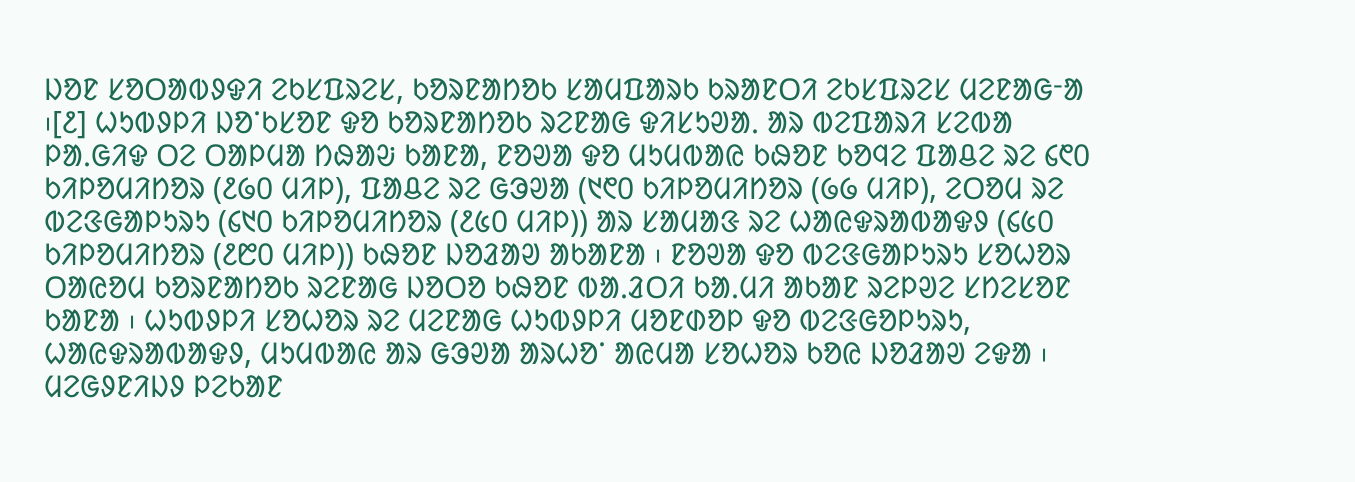ᱡᱚᱱ ᱥᱚᱛᱟᱵᱽᱫᱤ ᱮᱠᱥᱯᱨᱮᱥ, ᱠᱚᱨᱱᱟᱴᱚᱠ ᱥᱟᱢᱯᱟᱨᱠ ᱠᱨᱟᱱᱛᱤ ᱮᱠᱥᱯᱨᱮᱥ ᱢᱮᱱᱟᱜᱼᱟ ᱾[᱒] ᱦᱩᱵᱽᱞᱤ ᱡᱚᱸᱠᱥᱚᱱ ᱫᱚ ᱠᱚᱨᱱᱟᱴᱚᱠ ᱨᱮᱱᱟᱜ ᱫᱤᱥᱩᱣᱟᱹ ᱟᱨ ᱵᱮᱯᱟᱨᱤ ᱥᱮᱵᱟ ᱞᱟᱹᱜᱤᱫ ᱛᱮ ᱛᱟᱞᱢᱟ ᱴᱷᱟᱶ ᱠᱟᱱᱟ, ᱱᱚᱣᱟ ᱫᱚ ᱢᱩᱢᱵᱟᱭ ᱠᱷᱚᱱ ᱠᱚᱧᱮ ᱯᱟᱪᱮ ᱨᱮ ᱔᱖᱐ ᱠᱤᱞᱚᱢᱤᱴᱚᱨ (᱒᱙᱐ ᱢᱤᱞ), ᱯᱟᱪᱮ ᱨᱮ ᱜᱳᱣᱟ (᱑᱖᱐ ᱠᱤᱞᱚᱢᱤᱴᱚᱨ (᱙᱙ ᱢᱤᱞ), ᱮᱛᱚᱢ ᱨᱮ ᱵᱮᱝᱜᱟᱞᱩᱨᱩ (᱔᱑᱐ ᱠᱤᱞᱚᱢᱤᱴᱚᱨ (᱒᱕᱐ ᱢᱤᱞ)) ᱟᱨ ᱥᱟᱢᱟᱝ ᱨᱮ ᱦᱟᱭᱫᱨᱟᱵᱟᱫᱽ (᱔᱕᱐ ᱠᱤᱞᱚᱢᱤᱴᱚᱨ (᱒᱘᱐ ᱢᱤᱞ)) ᱠᱷᱚᱱ ᱡᱚᱲᱟᱣ ᱟᱠᱟᱱᱟ ᱾ ᱱᱚᱣᱟ ᱫᱚ ᱵᱮᱝᱜᱟᱞᱩᱨᱩ ᱥᱚᱦᱚᱨ ᱛᱟᱭᱚᱢ ᱠᱚᱨᱱᱟᱴᱚᱠ ᱨᱮᱱᱟᱜ ᱡᱚᱛᱚ ᱠᱷᱚᱱ ᱵᱟᱹᱲᱛᱤ ᱠᱟᱹᱢᱤ ᱟᱠᱟᱱ ᱨᱮᱞᱣᱮ ᱥᱴᱮᱥᱚᱱ ᱠᱟᱱᱟ ᱾ ᱦᱩᱵᱽᱞᱤ ᱥᱚᱦᱚᱨ ᱨᱮ ᱢᱮᱱᱟᱜ ᱦᱩᱵᱽᱞᱤ ᱢᱚᱱᱰᱚᱞ ᱫᱚ ᱵᱮᱝᱜᱚᱞᱩᱨᱩ, ᱦᱟᱭᱫᱨᱟᱵᱟᱫᱽ, ᱢᱩᱢᱵᱟᱭ ᱟᱨ ᱜᱳᱣᱟ ᱟᱨᱦᱚᱸ ᱟᱭᱢᱟ ᱥᱚᱦᱚᱨ ᱠᱚᱭ ᱡᱚᱲᱟᱣ ᱮᱫᱟ ᱾ ᱢᱮᱜᱽᱱᱤᱡᱽ ᱞᱮᱠᱟᱱ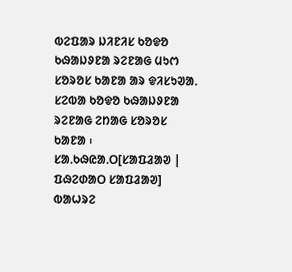ᱵᱮᱯᱟᱨ ᱡᱤᱱᱤᱥ ᱠᱚᱫᱚ ᱠᱷᱟᱡᱽᱱᱟ ᱨᱮᱱᱟᱜ ᱢᱩᱬ ᱥᱚᱨᱚᱥ ᱠᱟᱱᱟ ᱟᱨ ᱫᱤᱥᱩᱣᱟᱹ ᱥᱮᱵᱟ ᱠᱚᱫᱚ ᱠᱷᱟᱡᱽᱱᱟ ᱨᱮᱱᱟᱜ ᱮᱴᱟᱜ ᱥᱚᱨᱚᱥ ᱠᱟᱱᱟ ᱾
ᱥᱟᱹᱠᱷᱭᱟᱹᱛ[ᱥᱟᱯᱲᱟᱣ | ᱯᱷᱮᱰᱟᱛ ᱥᱟᱯᱲᱟᱣ]
ᱵᱟᱦᱨᱮ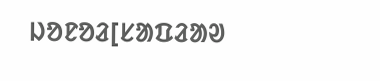ᱡᱚᱱᱚᱲ[ᱥᱟᱯᱲᱟᱣ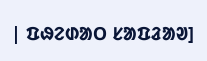| ᱯᱷᱮᱰᱟᱛ ᱥᱟᱯᱲᱟᱣ]